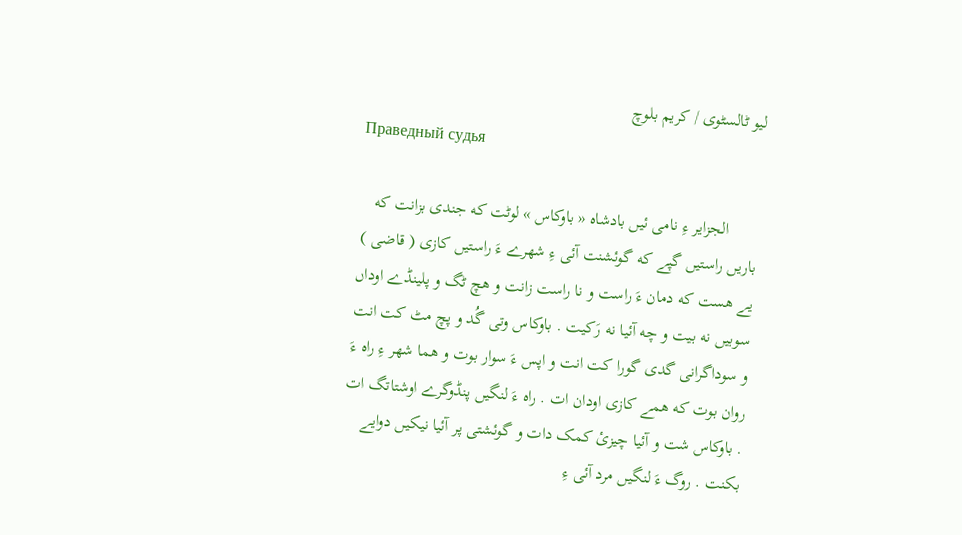لیو ٹالسٹوی / کریم بلوچ
Праведный судья

       الجزایر ءِ نامی ئیں بادشاه « باوکاس » لوٹت که جندی بزانت که باریں راستیں گپے که گوئشنت آئی ءِ شهرے ءَ راستیں کازی ( قاضی ) یے هست که دمان ءَ راست و نا راست زانت و هچ ٹگ و پلینڈے اوداں سوبیں نه بیت و چه آئیا نه رَکیت . باوکاس وتی گُد و پچ مٹ کت انت و سوداگرانی گدی گورا کت انت و اپس ءَ سوار بوت و هما شهر ءِ راه ءَ روان بوت که همے کازی اودان ات . راه ءَ لنگیں پنڈوگرے اوشتاتگ ات . باوکاس شت و آئیا چیزئ کمک دات و گوئشتی پر آئیا نیکیں دوایے بکنت . روگ ءَ لنگیں مرد آئی ءِ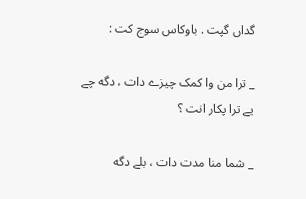گداں گپت . باوکاس سوج کت :

_ ترا من وا کمک چیزے دات ، دگه چے یے ترا پکار انت ؟

_ شما منا مدت دات ، بلے دگه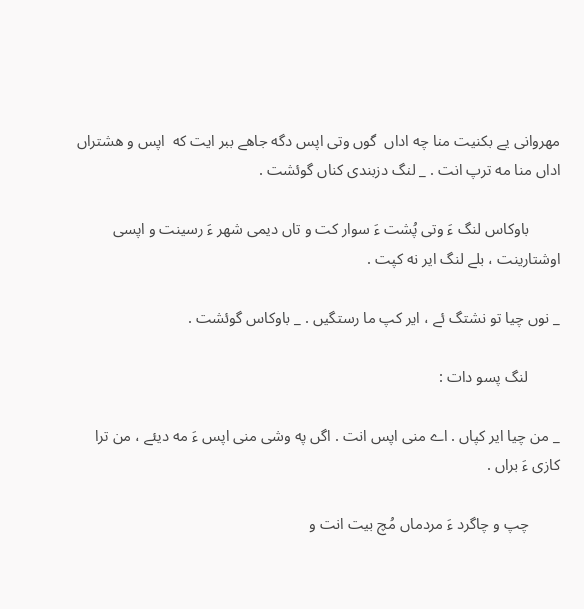مهروانی یے بکنیت منا چه اداں  گوں وتی اپس دگه جاهے ببر ایت که  اپس و هشتراں اداں منا مه ترپ انت . _ لنگ دزبندی کناں گوئشت .

        باوکاس لنگ ءَ وتی پُشت ءَ سوار کت و تاں دیمی شهر ءَ رسینت و اپسی اوشتارینت ، بلے لنگ ایر نه کپت .

_ نوں چیا تو نشتگ ئے ، ایر کپ ما رستگیں . _ باوکاس گوئشت .

        لنگ پسو دات :

_ من چیا ایر کپاں . اے منی اپس انت . اگں په وشی منی اپس ءَ مه دیئے ، من ترا کازی ءَ براں .

        چپ و چاگرد ءَ مردماں مُچ بیت انت و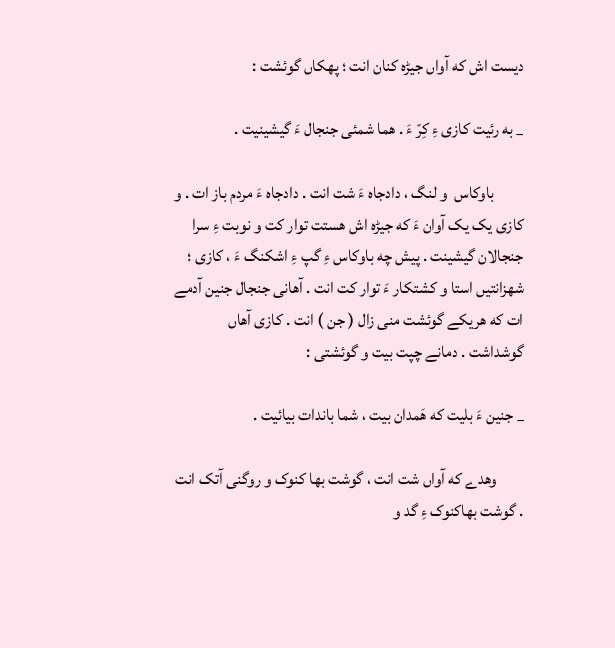دیست اش که آواں جیڑه کنان انت ؛ پهکاں گوئشت :

_ به رئیت کازی ءِ کِرّ ءَ . هما شمئی جنجال ءَ گیشینیت .

         باوکاس  و لنگ ، دادجاه ءَ شت انت . دادجاه ءَ مردم باز ات . و کازی یک یک آوان ءَ که جیڑه اش هستت توار کت و نوبت ءِ سرا جنجالان گیشینت . پیش چه باوکاس ءِ گپ ءِ اشکنگ ءَ ، کازی ؛ شهزانتیں استا و کشتکار ءَ توار کت انت . آهانی جنجال جنین آدمے ات که هریکے گوئشت منی زال ( جن ) انت . کازی آهاں گوشداشت . دمانے چپت بیت و گوئشتی :

_ جنین ءَ بلیت که هَمدان بیت ، شما باندات بیائیت .

        وهدے که آواں شت انت ، گوشت بها کنوک و روگنی آتک انت . گوشت بهاکنوک ءِ گد و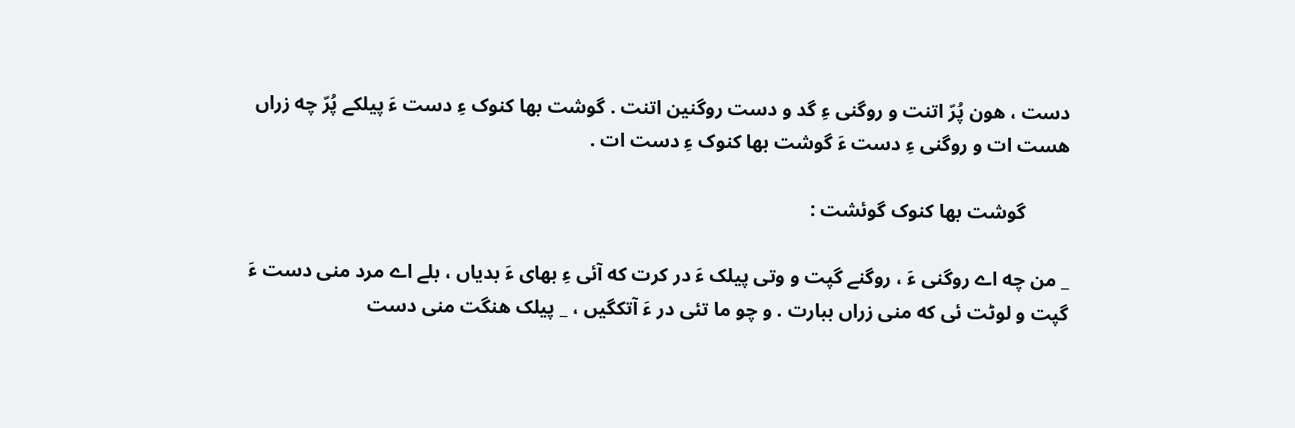دست ، هون پُرّ اتنت و روگنی ءِ گد و دست روگنین اتنت . گوشت بها کنوک ءِ دست ءَ پیلکے پُرّ چه زراں هست ات و روگنی ءِ دست ءَ گوشت بها کنوک ءِ دست ات .

         گوشت بها کنوک گوئشت :

_ من چه اے روگنی ءَ ، روگنے گپت و وتی پیلک ءَ در کرت که آئی ءِ بهای ءَ بدیاں ، بلے اے مرد منی دست ءَ گپت و لوٹت ئی که منی زراں ببارت . و چو ما تئی در ءَ آتکگیں ، _ پیلک هنگت منی دست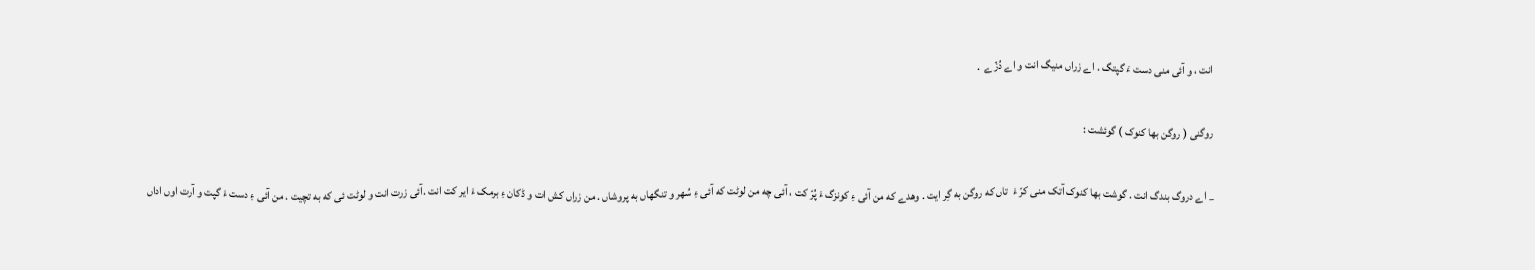انت ، و آئی منی دست ءَ گپتگ . اے زراں منیگ انت و اے دُزّے  .

روگنی ( روگن بها کنوک ) گوئشت :

_ اے دروگ بندگ انت . گوشت بها کنوک آتک منی کرّ ءَ  تاں که روگن به گِر ایت . وهدے که من آئی ءِ کونزگ ءَ پُرّ کت ، آئی چه من لوٹت که آئی ءِ سُهر و تنگهاں به پروشاں . من زراں کش ات و ڈکان ءِ برمک ءَ ایر کت انت .آئی زرت انت و لوٹت ئی که به تچیت . من آئی ءِ دست ءَ گپت و آرت اوں اداں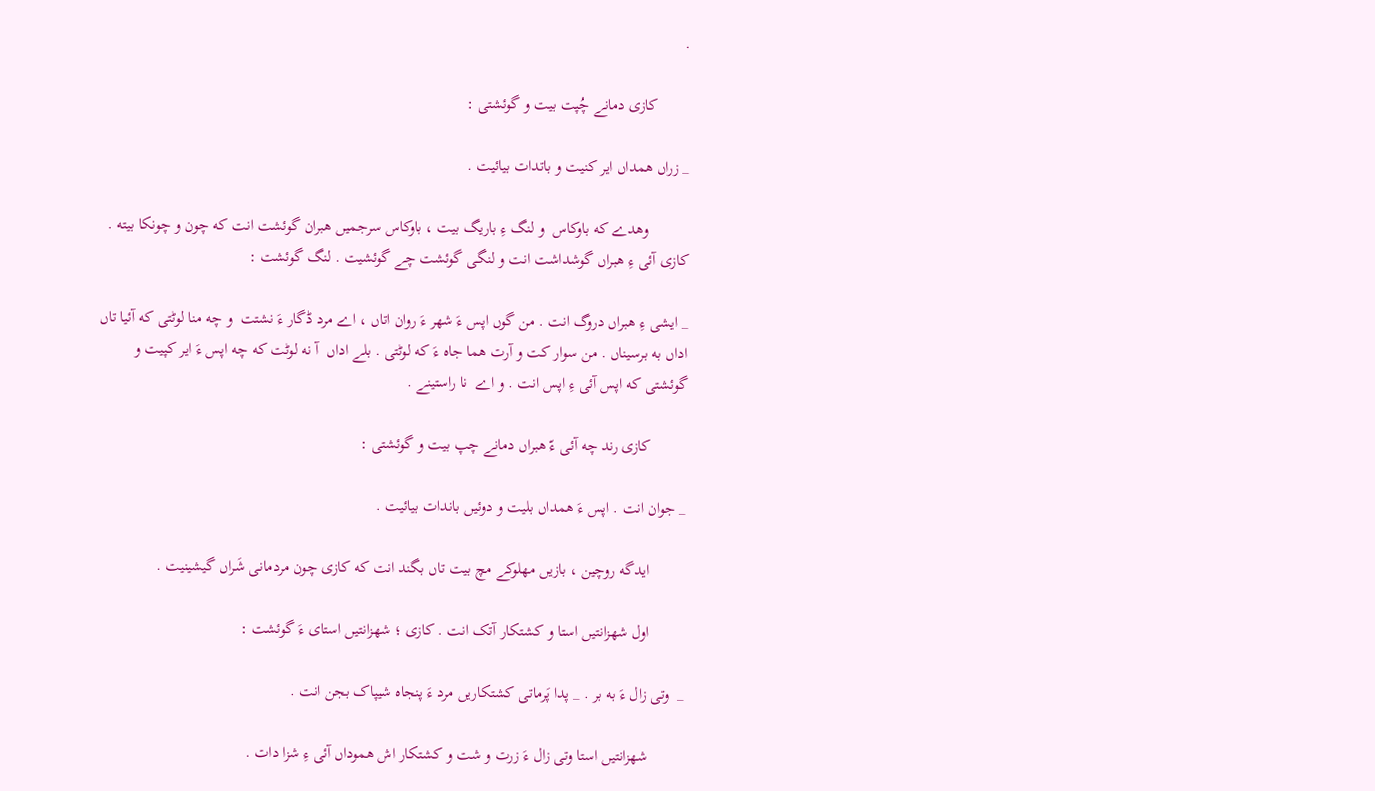.

        کازی دمانے چُپت بیت و گوئشتی :

_ زراں همداں ایر کنیت و باتدات بیائیت .

          وهدے که باوکاس  و لنگ ءِ باریگ بیت ، باوکاس سرجمیں هبران گوئشت انت که چون و چونکا بیته . کازی آئی ءِ هبراں گوشداشت انت و لنگی گوئشت چے گوئشیت . لنگ گوئشت :

_ ایشی ءِ هبراں دروگ انت . من گوں اپس ءَ شهر ءَ روان اتاں ، اے مرد ڈگار ءَ نشتت  و چه منا لوٹتی که آئیا تاں اداں به برسیناں . من سوار کت و آرت هما جاه ءَ که لوٹتی . بلے اداں  آ نه لوٹت که چه اپس ءَ ایر کپیت و گوئشتی که اپس آئی ءِ اپس انت . و اے  نا راستینے .

         کازی رند چه آئی ءّ هبراں دمانے چپ بیت و گوئشتی :

_ جوان انت . اپس ءَ همداں بلیت و دوئیں باندات بیائیت .

         ایدگه روچین ، بازیں مهلوکے مچ بیت تاں بگند انت که کازی چون مردمانی شَراں گیشینیت .

         اول شهزانتیں استا و کشتکار آتک انت . کازی ؛ شهزانتیں استای ءَ گوئشت :

_  وتی زال ءَ به بر . _ پدا پَرماتی کشتکاریں مرد ءَ پنجاه شیپاک بجن انت .

         شهزانتیں استا وتی زال ءَ زرت و شت و کشتکار اش هموداں آئی ءِ شزا دات .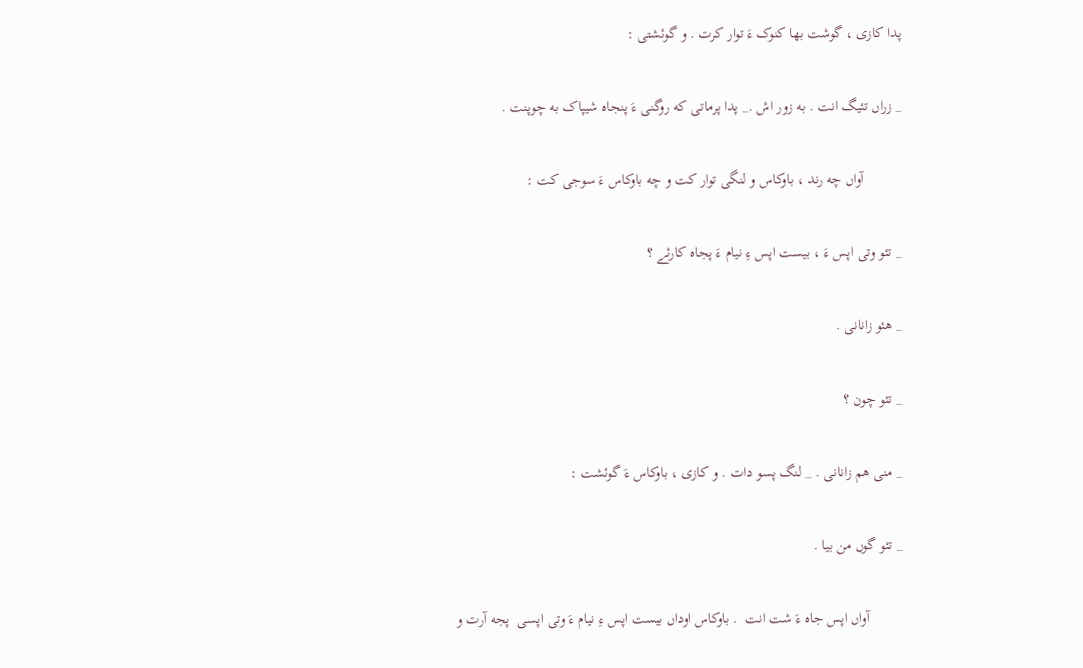پدا کازی ، گوشت بها کنوک ءَ توار کرت . و گوئشتی :

_ زراں تئیگ انت . به زور اش ._ پدا پرماتی که روگنی ءَ پنجاه شیپاک به چوپنت .

          آواں چه رند ، باوکاس و لنگی توار کت و چه باوکاس ءَ سوجی کت :

_ تئو وتی اپس ءَ ، بیست اپس ءِ نیام ءَ پجاه کارئے ؟

_ هئو زانانی .

_ تئو چون ؟

_ منی هم زانانی . _ لنگ پسو دات . و کازی ، باوکاس ءَ گوئشت :

_ تئو گوں من بیا .

         آواں اپس جاه ءَ شت انت  . باوکاس اوداں بیست اپس ءِ نیام ءَ وتی اپسی  پجه آرت و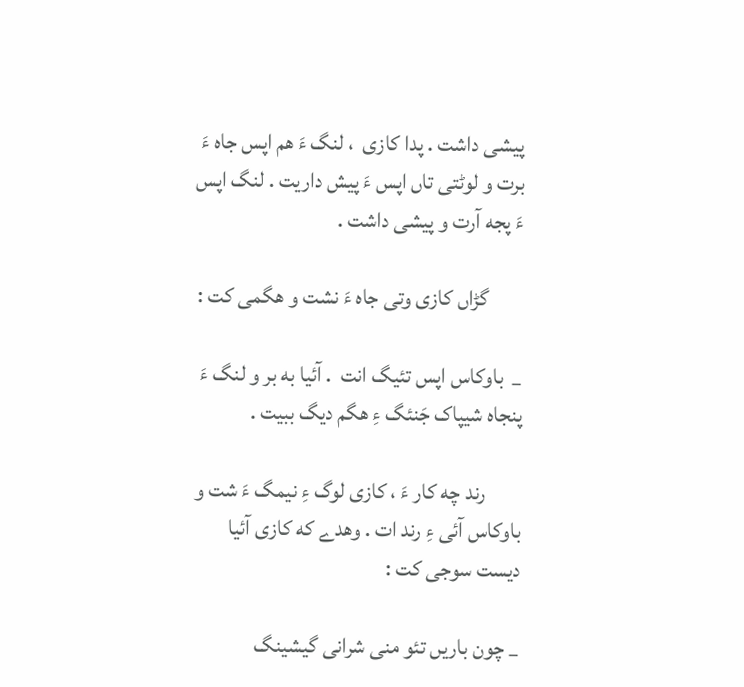پیشی داشت . پدا کازی  ، لنگ ءَ هم اپس جاه ءَ برت و لوٹتی تاں اپس ءَ پیش داریت . لنگ اپس ءَ پجه آرت و پیشی داشت .

        گڑاں کازی وتی جاه ءَ نشت و هگمی کت :

_  باوکاس اپس تئیگ انت  . آئیا به بر و لنگ ءَ پنجاه شیپاک جَنئگ ءِ هگم دیگ ببیت .

        رند چه کار ءَ ، کازی لوگ ءِ نیمگ ءَ شت و باوکاس آئی ءِ رند ات . وهدے که کازی آئیا دیست سوجی کت :

_ چون باریں تئو منی شرانی گیشینگ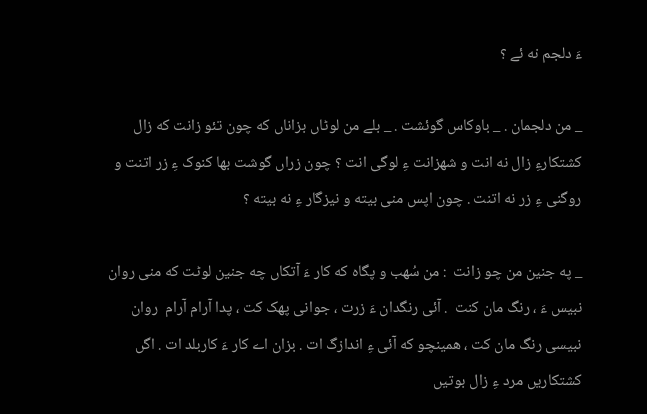ءَ دلجم نه ئے ؟

_ من دلجمان . _ باوکاس گوئشت . _ بلے من لوٹاں بزاناں که چون تئو زانت که زال کشتکارءِ زال نه انت و شهزانت ءِ لوگی انت ؟ چون زراں گوشت بها کنوک ءِ زر اتنت و روگنی ءِ زر نه اتنت . چون اپس منی بیته و نیزگار ءِ نه بیته ؟

_ په جنین من چو زانت  : من سُهب و پگاه که کار ءَ آتکاں چه جنین لوٹت که منی روان نبیس ءَ ، رنگ مان کنت  . آئی رنگدان ءَ زرت ، جوانی پهک کت ، پدا آرام آرام  روان نبیسی رنگ مان کت ، همینچو که آئی ءِ اندازگ ات . بزان اے کار ءَ کاربلد ات . اگں کشتکاریں مرد ءِ زال بوتیں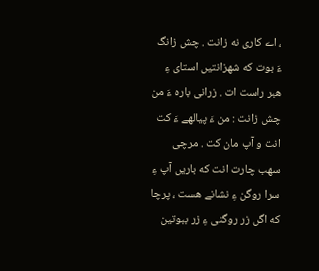، اے کاری نه زانت . چش زانگ ءَ بوت که شهزانتیں استای ءِ هبر راست ات . زرانی باره ءَ من چش زانت : من ءَ پیالهے ءَ کت انت و آپ مان کت . مرچی سهب چارت انت که باریں آپ ءِ سرا روگن ءِ نشانے هست ، پرچا که اگں زر روگنی ءِ زر ببوتین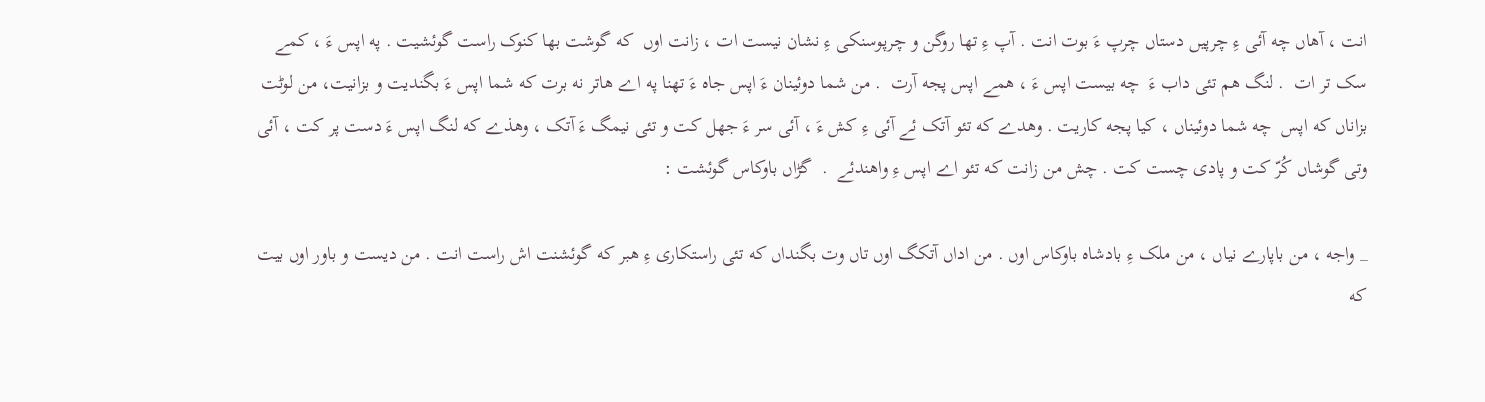انت ، آهاں چه آئی ءِ چرپیں دستاں چرپ ءَ بوت انت . آپ ءِ تها روگن و چرپوسنکی ءِ نشان نیست ات ، زانت اوں  که گوشت بها کنوک راست گوئشیت . په اپس ءَ ، کمے سک تر ات  . لنگ هم تئی داب ءَ  چه بیست اپس ءَ ، همے اپس پجه آرت  . من شما دوئینان ءَ اپس جاه ءَ تهنا په اے هاتر نه برت که شما اپس ءَ بگندیت و بزانیت، من لوٹت بزاناں که اپس  چه شما دوئیناں ، کیا پجه کاریت . وهدے که تئو آتک ئے آئی ءِ کش ءَ ، آئی سر ءَ جهل کت و تئی نیمگ ءَ آتک ، وهذے که لنگ اپس ءَ دست پر کت ، آئی وتی گوشاں کُرّ کت و پادی چست کت . چش من زانت که تئو اے اپس ءِ واهندئے  .  گڑاں باوکاس گوئشت :

_ واجه ، من باپارے نیاں ، من ملک ءِ بادشاه باوکاس اوں . من اداں آتکگ اوں تاں وت بگنداں که تئی راستکاری ءِ هبر که گوئشنت اش راست انت . من دیست و باور اوں بیت که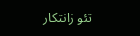تئو زانتکار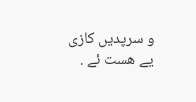و سرپدیں کازی یے هست ئے .